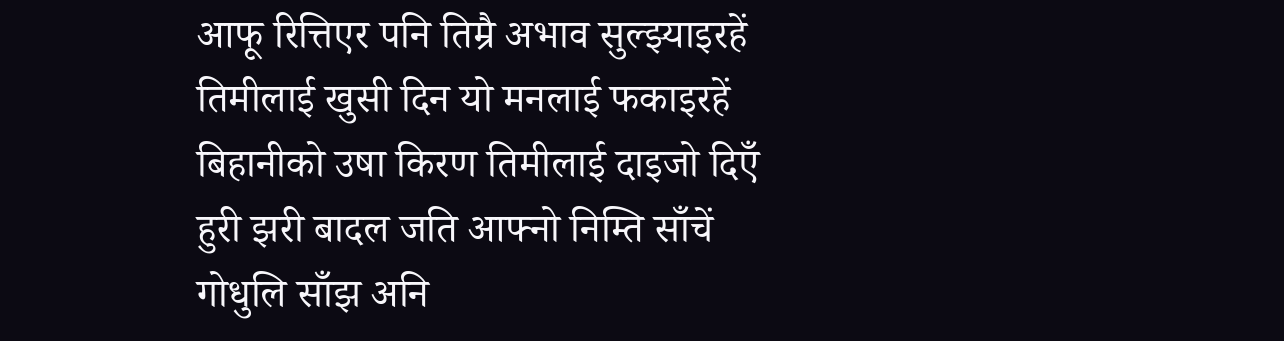आफू रित्तिएर पनि तिम्रै अभाव सुल्झ्याइरहें
तिमीलाई खुसी दिन यो मनलाई फकाइरहें
बिहानीको उषा किरण तिमीलाई दाइजो दिएँ
हुरी झरी बादल जति आफ्नो निम्ति साँचें
गोधुलि साँझ अनि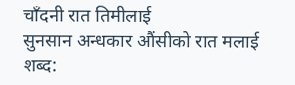चाँदनी रात तिमीलाई
सुनसान अन्धकार औंसीको रात मलाई
शब्द: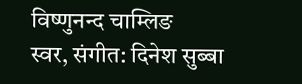विष्णुनन्द चाम्लिङ
स्वर, संगीत: दिनेश सुब्बा